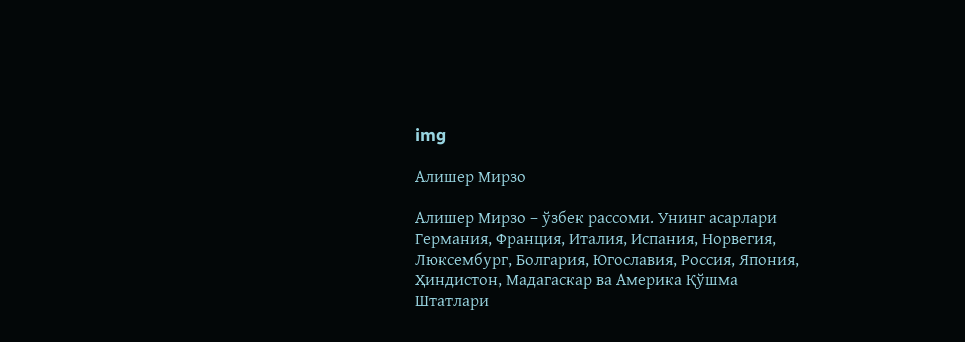img

Алишер Мирзо

Алишер Мирзо – ўзбек рассоми. Унинг асарлари Германия, Франция, Италия, Испания, Норвегия, Люксембург, Болгария, Югославия, Россия, Япония, Ҳиндистон, Мадагаскар ва Америка Қўшма Штатлари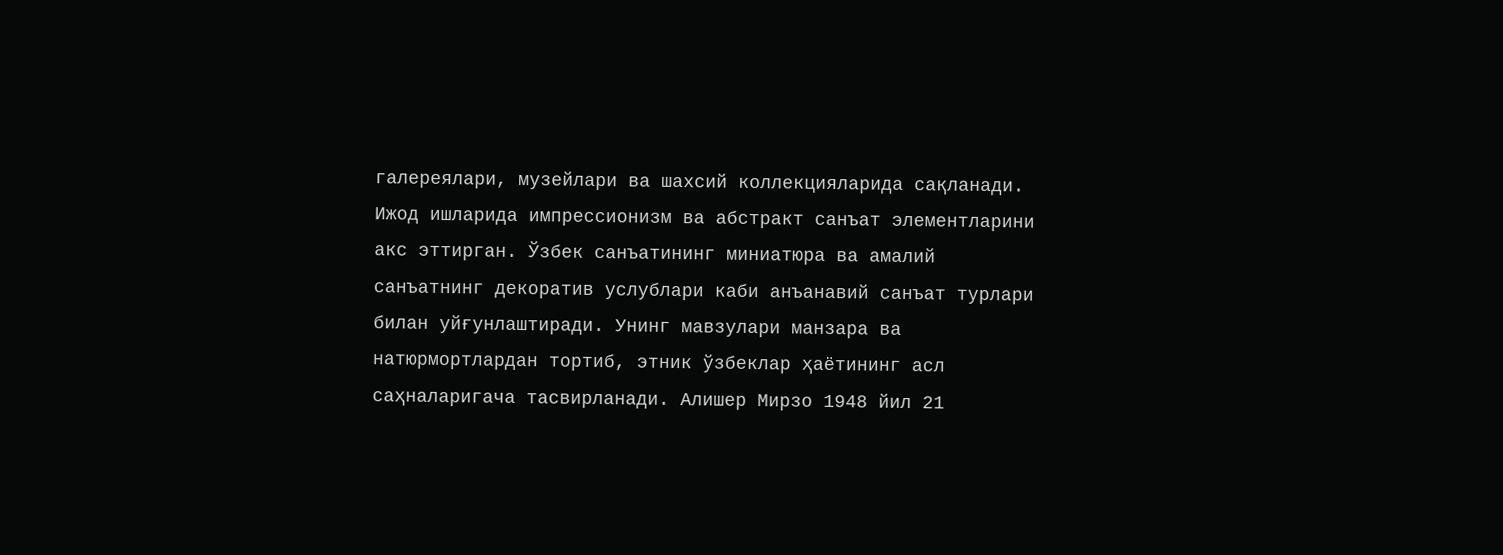галереялари, музейлари ва шахсий коллекцияларида сақланади. Ижод ишларида импрессионизм ва абстракт санъат элементларини акс эттирган. Ўзбек санъатининг миниатюра ва амалий санъатнинг декоратив услублари каби анъанавий санъат турлари билан уйғунлаштиради. Унинг мавзулари манзара ва натюрмортлардан тортиб, этник ўзбеклар ҳаётининг асл саҳналаригача тасвирланади. Алишер Мирзо 1948 йил 21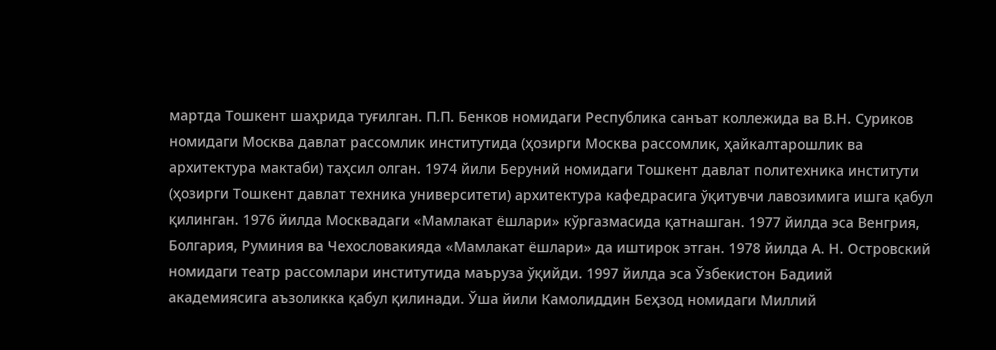мартда Тошкент шаҳрида туғилган. П.П. Бенков номидаги Республика санъат коллежида ва В.Н. Суриков номидаги Москва давлат рассомлик институтида (ҳозирги Москва рассомлик, ҳайкалтарошлик ва архитектура мактаби) таҳсил олган. 1974 йили Беруний номидаги Тошкент давлат политехника институти (ҳозирги Тошкент давлат техника университети) архитектура кафедрасига ўқитувчи лавозимига ишга қабул қилинган. 1976 йилда Москвадаги «Мамлакат ёшлари» кўргазмасида қатнашган. 1977 йилда эса Венгрия, Болгария, Руминия ва Чехословакияда «Мамлакат ёшлари» да иштирок этган. 1978 йилда А. Н. Островский номидаги театр рассомлари институтида маъруза ўқийди. 1997 йилда эса Ўзбекистон Бадиий академиясига аъзоликка қабул қилинади. Ўша йили Камолиддин Беҳзод номидаги Миллий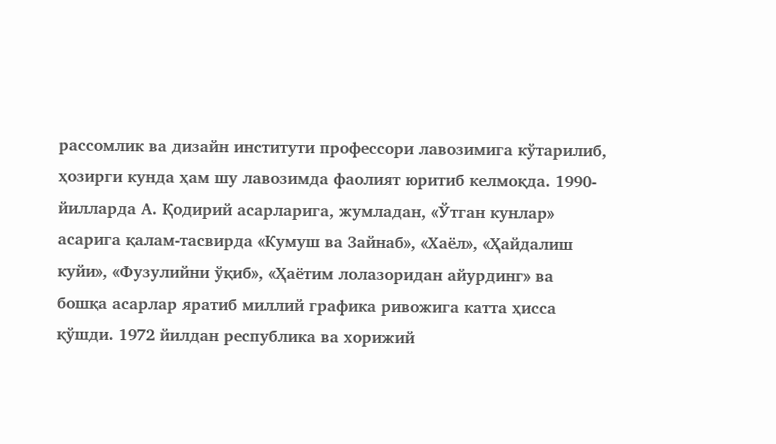рассомлик ва дизайн институти профессори лавозимига кўтарилиб, ҳозирги кунда ҳам шу лавозимда фаолият юритиб келмоқда. 1990-йилларда А. Қодирий асарларига, жумладан, «Ўтган кунлар» асарига қалам-тасвирда «Кумуш ва Зайнаб», «Хаёл», «Ҳайдалиш куйи», «Фузулийни ўқиб», «Ҳаётим лолазоридан айурдинг» ва бошқа асарлар яратиб миллий графика ривожига катта ҳисса қўшди. 1972 йилдан республика ва хорижий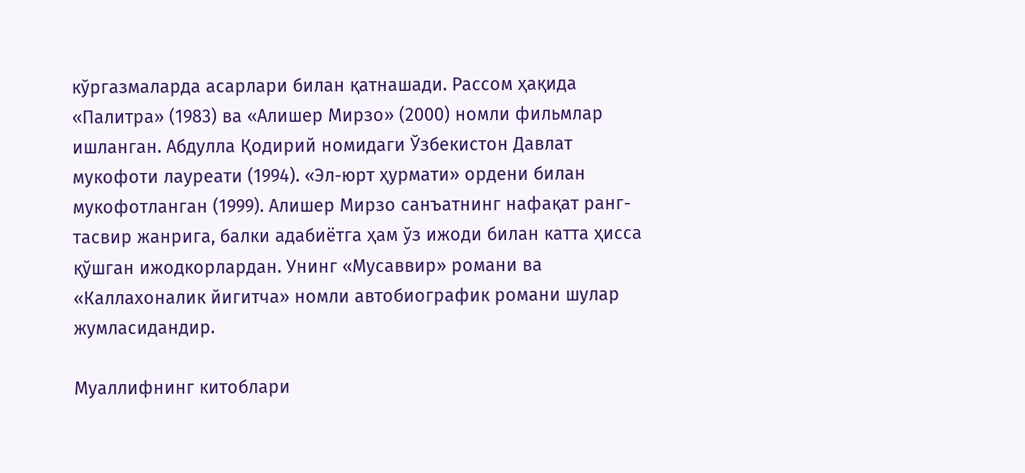кўргазмаларда асарлари билан қатнашади. Рассом ҳақида «Палитра» (1983) ва «Алишер Мирзо» (2000) номли фильмлар ишланган. Абдулла Қодирий номидаги Ўзбекистон Давлат мукофоти лауреати (1994). «Эл-юрт ҳурмати» ордени билан мукофотланган (1999). Алишер Мирзо санъатнинг нафақат ранг-тасвир жанрига, балки адабиётга ҳам ўз ижоди билан катта ҳисса қўшган ижодкорлардан. Унинг «Мусаввир» романи ва «Каллахоналик йигитча» номли автобиографик романи шулар жумласидандир.

Муаллифнинг китоблари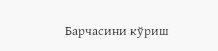Барчасини кўриш